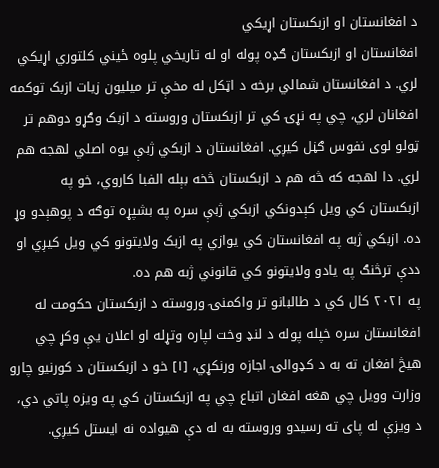د افغانستان او ازبکستان اړیکي
افغانستان او ازبکستان ګډه پوله او له تاریخي پلوه ځیني کلتوري اړیکي لري. د افغانستان شمالي برخه د اټکل له مخې تر میلیون زیات ازبک توکمه افغانان لري، چي په نړۍ کي تر ازبکستان وروسته د ازبک وګړو دوهم تر ټولو لوی نفوس ګڼل کیږي. افغانستان د ازبکي ژبې یوه اصلي لهجه هم لري. دا لهجه که څه هم د ازبکستان څخه بېله الفبا کاروي، خو په ازبکستان کي ویل کېدونکي ازبکي ژبې سره په بشپړه توګه د پوهېدو وړ ده. ازبکي ژبه په افغانستان کي یوازي په ازبک ولایتونو کي ویل کیږي او ددې ترڅنګ په یادو ولایتونو کي قانوني ژبه هم ده.
په ۲۰۲۱ کال کي د طالبانو تر واکمنۍ وروسته د ازبکستان حکومت له افغانستان سره خپله پوله د لنډ وخت لپاره وتړله او اعلان یې وکړ چي هیڅ افغان ته به د کډوالۍ اجازه ورنکړي، [۱] خو د ازبکستان د کورنیو چارو وزارت وویل چي هغه افغان اتباع چي په ازبکستان کي په ویزه پاتي دي، د ویزې له پای ته رسیدو وروسته به له دې هیواده نه ایستل کیږي.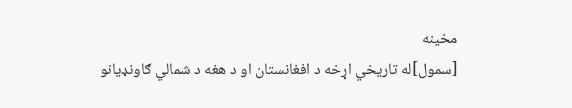مخینه
[سمول]له تاریخي اړخه د افغانستان او د هغه د شمالي ګاونډیانو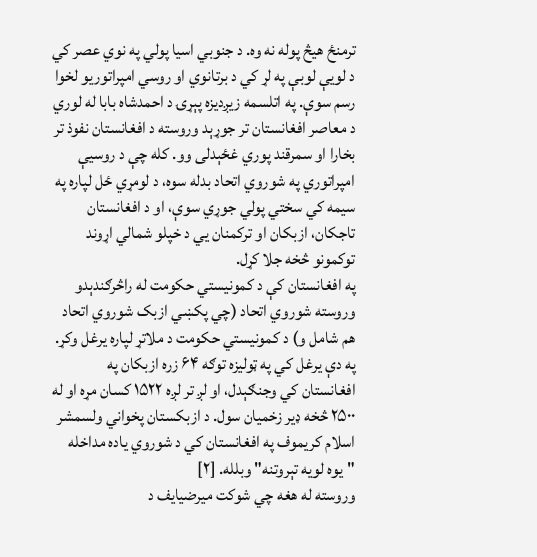ترمنځ هیڅ پوله نه وه. د جنوبي اسیا پولي په نوي عصر کي د لویې لوبې په لړ کي د برتانوي او روسي امپراتوریو لخوا رسم سوې. په اتلسمه زیږدیزه پېړۍ د احمدشاه بابا له لوري د معاصر افغانستان تر جوړېد وروسته د افغانستان نفوذ تر بخارا او سمرقند پوري غځېدلی وو. کله چې د روسیې امپراتوري په شوروي اتحاد بدله سوه، د لومړي ځل لپاره په سیمه کي سختي پولي جوړي سوې، او د افغانستان تاجکان، ازبکان او ترکمنان یي د خپلو شمالي اړوند توکمونو څخه جلا کړل.
په افغانستان کې د کمونیستي حکومت له راڅرګندېدو وروسته شوروي اتحاد (چي پکښي ازبک شوروي اتحاد هم شامل و) د کمونیستي حکومت د ملاتړ لپاره یرغل وکړ. په دې یرغل کي په ټولیزه توګه ۶۴ زره ازبکان په افغانستان کي وجنګېدل، او لږ تر لږه ۱۵۲۲ کسان مړه او له ۲۵۰۰ څخه ډیر زخمیان سول. د ازبکستان پخواني ولسمشر اسلام کریموف په افغانستان کي د شوروي یاده مداخله "یوه لویه تېروتنه" وبلله. [۲]
وروسته له هغه چي شوکت میرضیایف د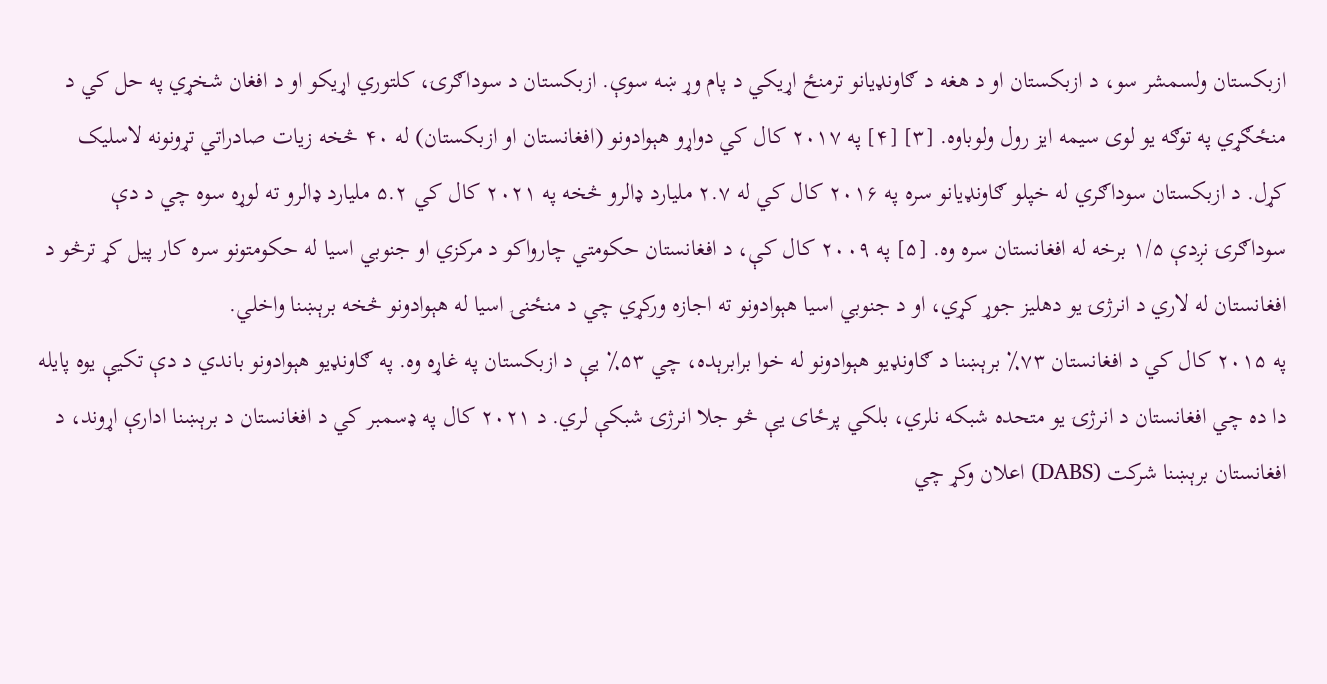ازبکستان ولسمشر سو، د ازبکستان او د هغه د ګاونډیانو ترمنځ اړیکي د پام وړ ښه سوې. ازبکستان د سوداګرۍ، کلتوري اړیکو او د افغان شخړي په حل کي د منځګړي په توګه یو لوی سیمه ایز رول ولوباوه. [۳] [۴] په ۲۰۱۷ کال کي دواړو هېوادونو (افغانستان او ازبکستان) له ۴۰ څخه زیات صادراتي تړونونه لاسلیک کړل. د ازبکستان سوداګري له خپلو ګاونډیانو سره په ۲۰۱۶ کال کي له ۲.۷ ملیارد ډالرو څخه په ۲۰۲۱ کال کي ۵.۲ ملیارد ډالرو ته لوړه سوه چي د دې سوداګرۍ نږدې ۱/۵ برخه له افغانستان سره وه. [۵] په ۲۰۰۹ کال کې، د افغانستان حکومتي چارواکو د مرکزي او جنوبي اسیا له حکومتونو سره کار پیل کړ ترڅو د افغانستان له لاري د انرژۍ یو دهلیز جوړ کړي، او د جنوبي اسیا هېوادونو ته اجازه ورکړي چي د منځنۍ اسیا له هېوادونو څخه برېښنا واخلي.
په ۲۰۱۵ کال کي د افغانستان ۷۳٪ برېښنا د ګاونډیو هېوادونو له خوا برابرېده، چي ۵۳٪ یې د ازبکستان په غاړه وه. په ګاونډیو هېوادونو باندي د دې تکیې یوه پایله دا ده چي افغانستان د انرژۍ یو متحده شبکه نلري، بلکي پرځای یې څو جلا انرژۍ شبکې لري. د ۲۰۲۱ کال په ډسمبر کي د افغانستان د برېښنا ادارې اړوند، د افغانستان برېښنا شرکت (DABS) اعلان وکړ چي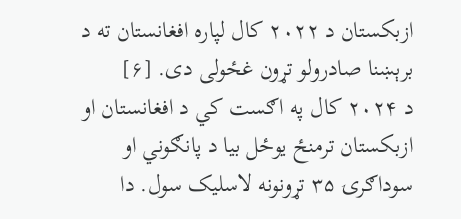ازبکستان د ۲۰۲۲ کال لپاره افغانستان ته د برېښنا صادرولو تړون غځولی دی. [۶]
د ۲۰۲۴ کال په اګست کي د افغانستان او ازبکستان ترمنځ یوځل بیا د پانګوني او سوداګرۍ ۳۵ تړونونه لاسلیک سول. دا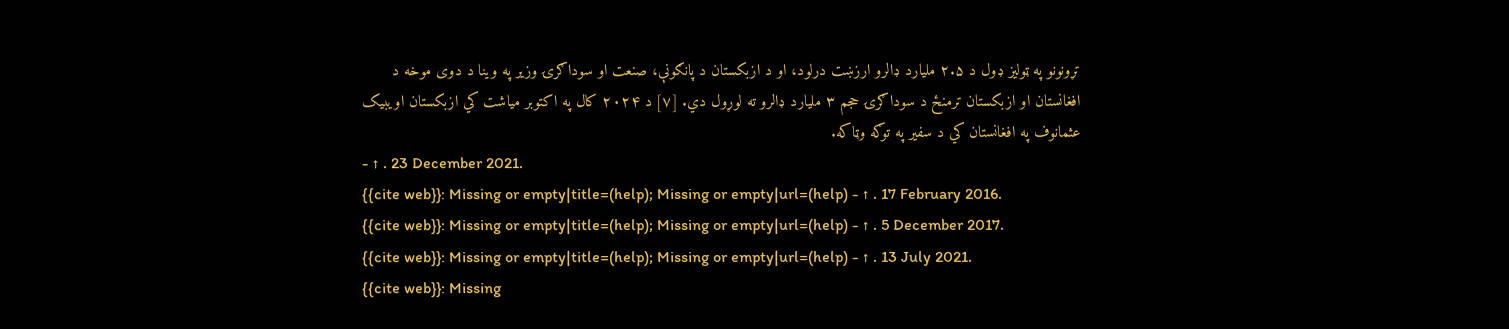تړونونو په ټولیز ډول د ۲.۵ ملیارد ډالرو ارزښت درلود، او د ازبکستان د پانګونې، صنعت او سوداګرۍ وزیر په وینا د دوی موخه د افغانستان او ازبکستان ترمنځ د سوداګرۍ حجم ۳ ملیارد ډالرو ته لوړول دي. [۷] د ۲۰۲۴ کال په اکتوبر میاشت کي ازبکستان اویبیک عثمانوف په افغانستان کي د سفیر په توګه وټاکه.
- ↑ . 23 December 2021.
{{cite web}}: Missing or empty|title=(help); Missing or empty|url=(help) - ↑ . 17 February 2016.
{{cite web}}: Missing or empty|title=(help); Missing or empty|url=(help) - ↑ . 5 December 2017.
{{cite web}}: Missing or empty|title=(help); Missing or empty|url=(help) - ↑ . 13 July 2021.
{{cite web}}: Missing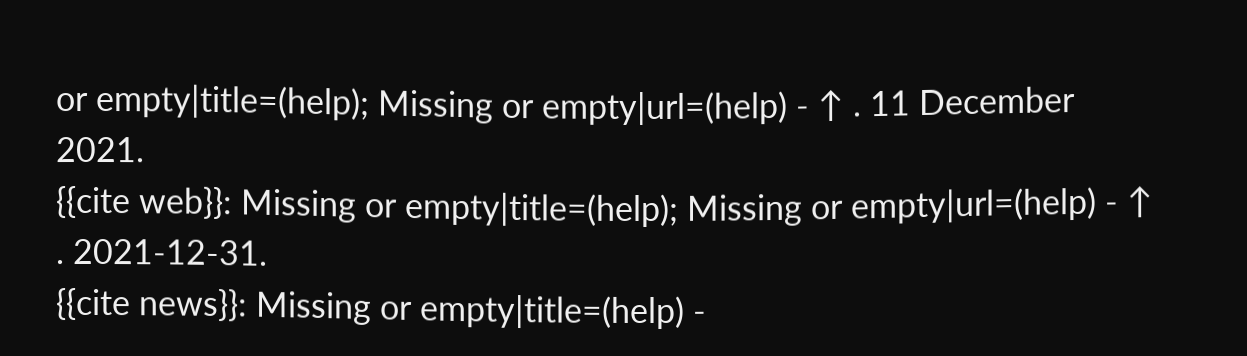or empty|title=(help); Missing or empty|url=(help) - ↑ . 11 December 2021.
{{cite web}}: Missing or empty|title=(help); Missing or empty|url=(help) - ↑ . 2021-12-31.
{{cite news}}: Missing or empty|title=(help) -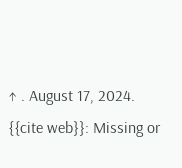↑ . August 17, 2024.
{{cite web}}: Missing or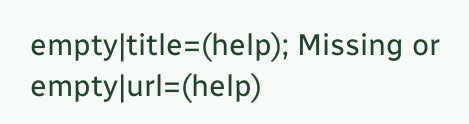empty|title=(help); Missing or empty|url=(help)